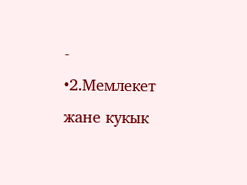- •2.Мемлекет жане кукык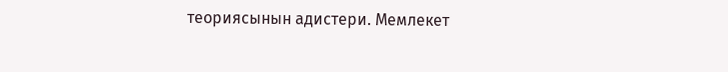теориясынын адистери. Мемлекет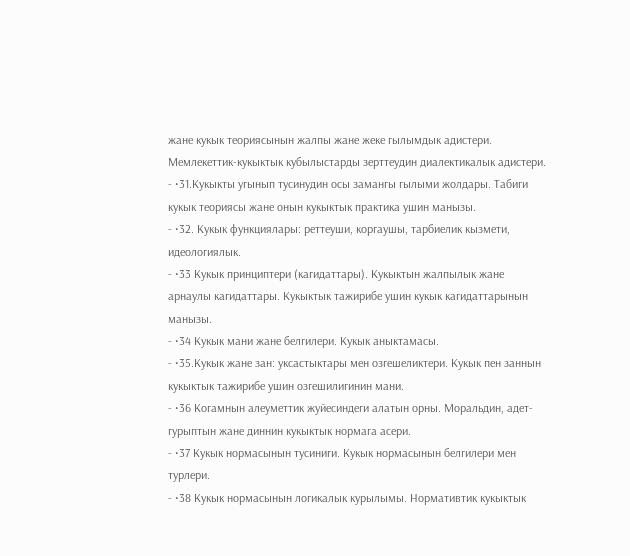жане кукык теориясынын жалпы жане жеке гылымдык адистери. Мемлекеттик-кукыктык кубылыстарды зерттеудин диалектикалык адистери.
- •31.Кукыкты угынып тусинудин осы замангы гылыми жолдары. Табиги кукык теориясы жане онын кукыктык практика ушин манызы.
- •32. Кукык функциялары: реттеуши, коргаушы, тарбиелик кызмети, идеологиялык.
- •33 Кукык принциптери (кагидаттары). Кукыктын жалпылык жане арнаулы кагидаттары. Кукыктык тажирибе ушин кукык кагидаттарынын манызы.
- •34 Кукык мани жане белгилери. Кукык аныктамасы.
- •35.Кукык жане зан: уксастыктары мен озгешеликтери. Кукык пен заннын кукыктык тажирибе ушин озгешилигинин мани.
- •36 Когамнын алеуметтик жуйесиндеги алатын орны. Моральдин, адет-гурыптын жане диннин кукыктык нормага асери.
- •37 Кукык нормасынын тусиниги. Кукык нормасынын белгилери мен турлери.
- •38 Кукык нормасынын логикалык курылымы. Нормативтик кукыктык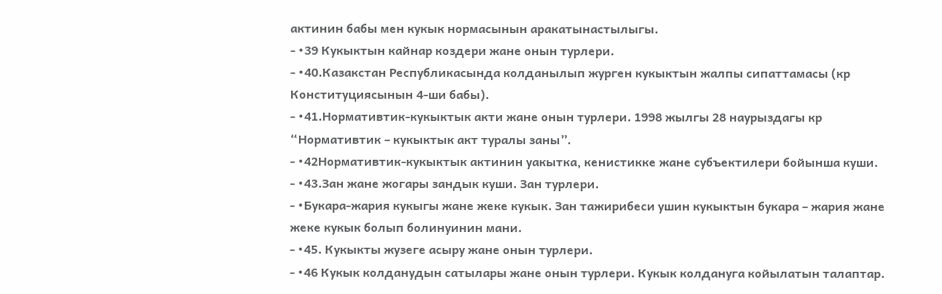актинин бабы мен кукык нормасынын аракатынастылыгы.
- •39 Кукыктын кайнар коздери жане онын турлери.
- •40.Казакстан Республикасында колданылып журген кукыктын жалпы сипаттамасы (кр Конституциясынын 4-ши бабы).
- •41.Нормативтик-кукыктык акти жане онын турлери. 1998 жылгы 28 наурыздагы кр “Нормативтик – кукыктык акт туралы заны”.
- •42Нормативтик-кукыктык актинин уакытка, кенистикке жане субъектилери бойынша куши.
- •43.Зан жане жогары зандык куши. Зан турлери.
- •Букара-жария кукыгы жане жеке кукык. Зан тажирибеси ушин кукыктын букара – жария жане жеке кукык болып болинуинин мани.
- •45. Кукыкты жузеге асыру жане онын турлери.
- •46 Кукык колданудын сатылары жане онын турлери. Кукык колдануга койылатын талаптар.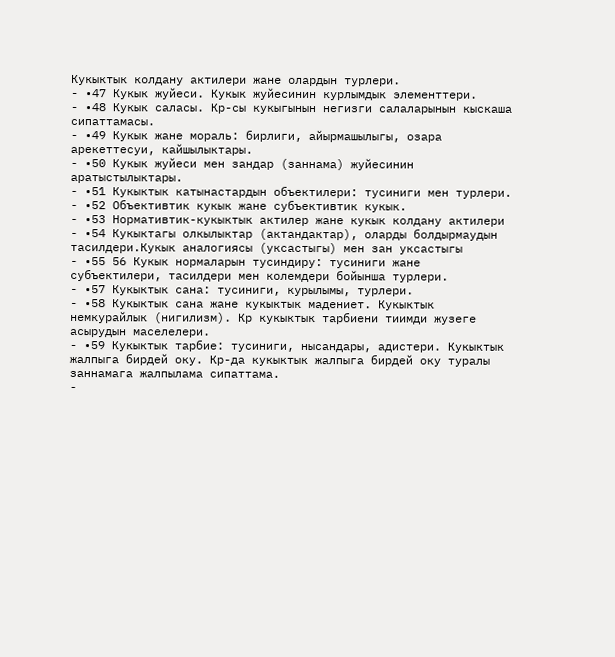Кукыктык колдану актилери жане олардын турлери.
- •47 Кукык жуйеси. Кукык жуйесинин курлымдык элементтери.
- •48 Кукык саласы. Кр-сы кукыгынын негизги салаларынын кыскаша сипаттамасы.
- •49 Кукык жане мораль: бирлиги, айырмашылыгы, озара арекеттесуи, кайшылыктары.
- •50 Кукык жуйеси мен зандар (заннама) жуйесинин аратыстылыктары.
- •51 Кукыктык катынастардын объектилери: тусиниги мен турлери.
- •52 Объективтик кукык жане субъективтик кукык.
- •53 Нормативтик-кукыктык актилер жане кукык колдану актилери
- •54 Кукыктагы олкылыктар (актандактар), оларды болдырмаудын тасилдери.Кукык аналогиясы (уксастыгы) мен зан уксастыгы
- •55 56 Кукык нормаларын тусиндиру: тусиниги жане субъектилери, тасилдери мен колемдери бойынша турлери.
- •57 Кукыктык сана: тусиниги, курылымы, турлери.
- •58 Кукыктык сана жане кукыктык мадениет. Кукыктык немкурайлык (нигилизм). Кр кукыктык тарбиени тиимди жузеге асырудын маселелери.
- •59 Кукыктык тарбие: тусиниги, нысандары, адистери. Кукыктык жалпыга бирдей оку. Кр-да кукыктык жалпыга бирдей оку туралы заннамага жалпылама сипаттама.
-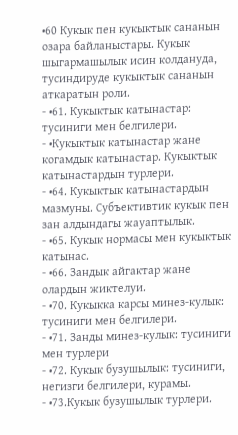•60 Кукык пен кукыктык сананын озара байланыстары. Кукык шыгармашылык исин колдануда, тусиндируде кукыктык сананын аткаратын роли.
- •61. Кукыктык катынастар: тусиниги мен белгилери.
- •Кукыктык катынастар жане когамдык катынастар. Кукыктык катынастардын турлери.
- •64. Кукыктык катынастардын мазмуны. Субъективтик кукык пен зан алдындагы жауаптылык.
- •65. Кукык нормасы мен кукыктык катынас.
- •66. Зандык айгактар жане олардын жиктелуи.
- •70. Кукыкка карсы минез-кулык: тусиниги мен белгилери.
- •71. Занды минез-кулык: тусиниги мен турлери
- •72. Кукык бузушылык: тусиниги, негизги белгилери, курамы.
- •73.Кукык бузушылык турлери.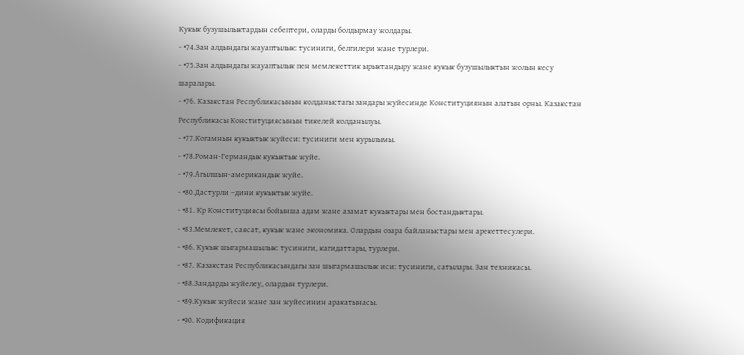Кукык бузушылыктардын себептери, оларды болдырмау жолдары.
- •74.Зан алдындагы жауаптылык: тусиниги, белгилери жане турлери.
- •75.Зан алдындагы жауаптылык пен мемлекеттик ырыктандыру жане кукык бузушылыктын жолын кесу шаралары.
- •76. Казакстан Республикасынын колданыстагы зандары жуйесинде Конституциянын алатын орны. Казакстан Республикасы Конституциясынын тикелей колданылуы.
- •77.Когамнын кукыктык жуйеси: тусиниги мен курылымы.
- •78.Роман-Германдык кукыктык жуйе.
- •79.Агылшын-американдык жуйе.
- •80.Дастурли –дини кукыктык жуйе.
- •81. Кр Конституциясы бойынша адам жане азамат кукыктары мен бостандыктары.
- •83.Мемлекет, саясат, кукык жане экономика. Олардын озара байланыстары мен арекеттесулери.
- •86. Кукык шыгармашылык: тусиниги, кагидаттары, турлери.
- •87. Казакстан Республикасындагы зан шыгармашылык иси: тусиниги, сатылары. Зан техникасы.
- •88.Зандарды жуйелеу, олардын турлери.
- •89.Кукык жуйеси жане зан жуйесинин аракатынасы.
- •90. Кодификация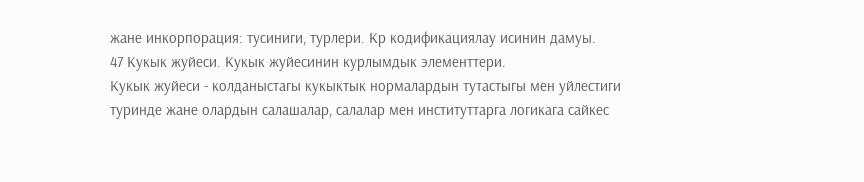жане инкорпорация: тусиниги, турлери. Кр кодификациялау исинин дамуы.
47 Кукык жуйеси. Кукык жуйесинин курлымдык элементтери.
Кукык жуйеси - колданыстагы кукыктык нормалардын тутастыгы мен уйлестиги туринде жане олардын салашалар, салалар мен институттарга логикага сайкес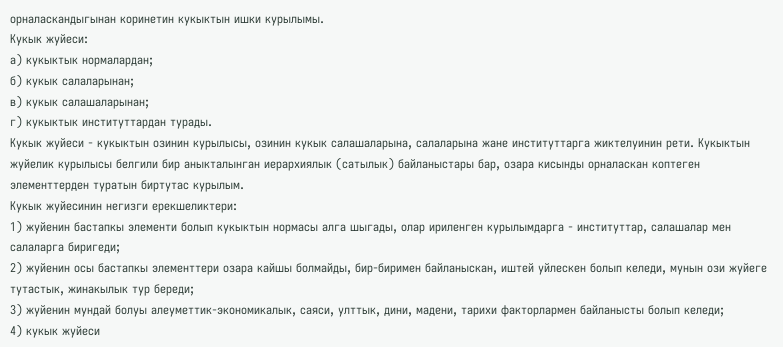орналаскандыгынан коринетин кукыктын ишки курылымы.
Кукык жуйеси:
а) кукыктык нормалардан;
б) кукык салаларынан;
в) кукык салашаларынан;
г) кукыктык институттардан турады.
Кукык жуйеси - кукыктын озинин курылысы, озинин кукык салашаларына, салаларына жане институттарга жиктелуинин рети. Кукыктын жуйелик курылысы белгили бир аныкталынган иерархиялык (сатылык) байланыстары бар, озара кисынды орналаскан коптеген элементтерден туратын биртутас курылым.
Кукык жуйесинин негизги ерекшеликтери:
1) жуйенин бастапкы элементи болып кукыктын нормасы алга шыгады, олар ириленген курылымдарга - институттар, салашалар мен салаларга биригеди;
2) жуйенин осы бастапкы элементтери озара кайшы болмайды, бир-биримен байланыскан, иштей уйлескен болып келеди, мунын ози жуйеге тутастык, жинакылык тур береди;
3) жуйенин мундай болуы алеуметтик-экономикалык, саяси, улттык, дини, мадени, тарихи факторлармен байланысты болып келеди;
4) кукык жуйеси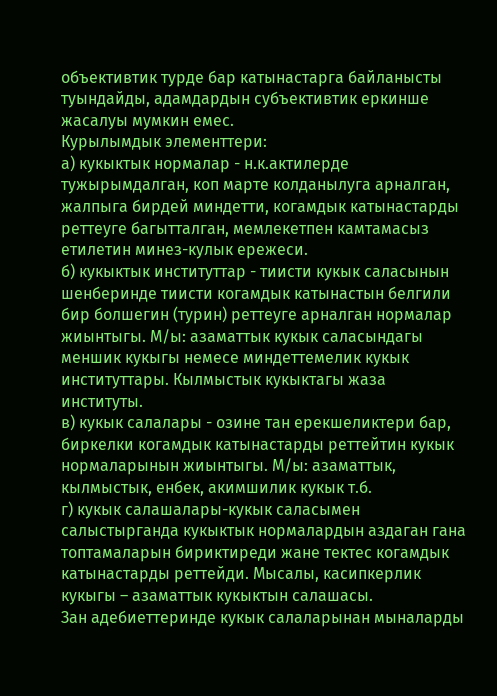объективтик турде бар катынастарга байланысты туындайды, адамдардын субъективтик еркинше жасалуы мумкин емес.
Курылымдык элементтери:
а) кукыктык нормалар - н.к.актилерде тужырымдалган, коп марте колданылуга арналган, жалпыга бирдей миндетти, когамдык катынастарды реттеуге багытталган, мемлекетпен камтамасыз етилетин минез-кулык ережеси.
б) кукыктык институттар - тиисти кукык саласынын шенберинде тиисти когамдык катынастын белгили бир болшегин (турин) реттеуге арналган нормалар жиынтыгы. М/ы: азаматтык кукык саласындагы меншик кукыгы немесе миндеттемелик кукык институттары. Кылмыстык кукыктагы жаза институты.
в) кукык салалары - озине тан ерекшеликтери бар, биркелки когамдык катынастарды реттейтин кукык нормаларынын жиынтыгы. М/ы: азаматтык, кылмыстык, енбек, акимшилик кукык т.б.
г) кукык салашалары-кукык саласымен салыстырганда кукыктык нормалардын аздаган гана топтамаларын бириктиреди жане тектес когамдык катынастарды реттейди. Мысалы, касипкерлик кукыгы – азаматтык кукыктын салашасы.
Зан адебиеттеринде кукык салаларынан мыналарды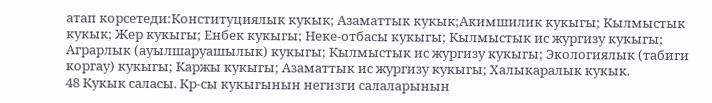атап корсетеди:Конституциялык кукык; Азаматтык кукык;Акимшилик кукыгы; Кылмыстык кукык; Жер кукыгы; Енбек кукыгы; Неке-отбасы кукыгы; Кылмыстык ис жургизу кукыгы; Аграрлык (ауылшаруашылык) кукыгы; Кылмыстык ис жургизу кукыгы; Экологиялык (табиги коргау) кукыгы; Каржы кукыгы; Азаматтык ис жургизу кукыгы; Халыкаралык кукык.
48 Кукык саласы. Кр-сы кукыгынын негизги салаларынын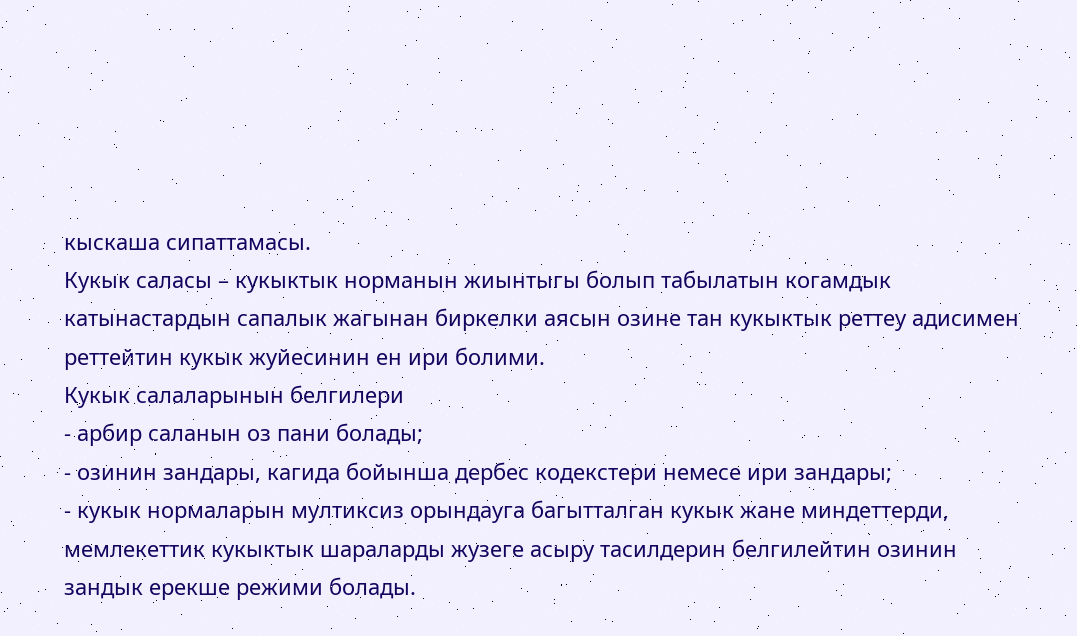кыскаша сипаттамасы.
Кукык саласы – кукыктык норманын жиынтыгы болып табылатын когамдык катынастардын сапалык жагынан биркелки аясын озине тан кукыктык реттеу адисимен реттейтин кукык жуйесинин ен ири болими.
Кукык салаларынын белгилери
- арбир саланын оз пани болады;
- озинин зандары, кагида бойынша дербес кодекстери немесе ири зандары;
- кукык нормаларын мултиксиз орындауга багытталган кукык жане миндеттерди, мемлекеттик кукыктык шараларды жузеге асыру тасилдерин белгилейтин озинин зандык ерекше режими болады.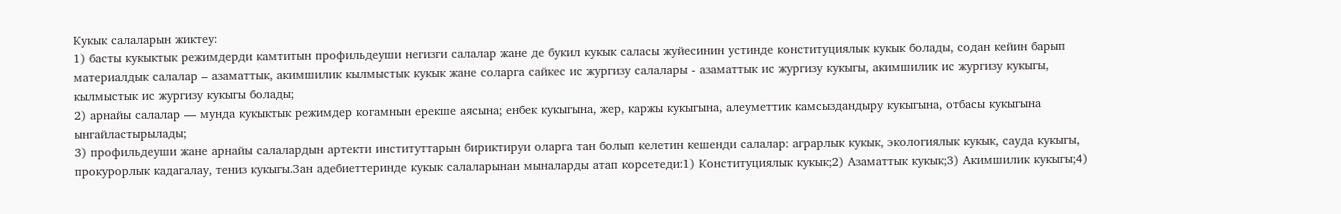Кукык салаларын жиктеу:
1) басты кукыктык режимдерди камтитын профильдеуши негизги салалар жане де букил кукык саласы жуйесинин устинде конституциялык кукык болады, содан кейин барып материалдык салалар – азаматтык, акимшилик кылмыстык кукык жане соларга сайкес ис жургизу салалары - азаматтык ис жургизу кукыгы, акимшилик ис жургизу кукыгы, кылмыстык ис жургизу кукыгы болады;
2) арнайы салалар — мунда кукыктык режимдер когамнын ерекше аясына; енбек кукыгына, жер, каржы кукыгына, алеуметтик камсыздандыру кукыгына, отбасы кукыгына ынгайластырылады;
3) профильдеуши жане арнайы салалардын артекти институттарын бириктируи оларга тан болып келетин кешенди салалар: аграрлык кукык, экологиялык кукык, сауда кукыгы, прокурорлык кадагалау, тениз кукыгы.Зан адебиеттеринде кукык салаларынан мыналарды атап корсетеди:1) Конституциялык кукык;2) Азаматтык кукык;3) Акимшилик кукыгы;4)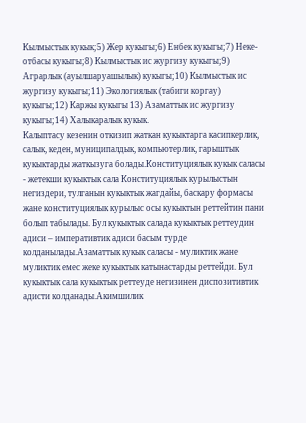Кылмыстык кукык;5) Жер кукыгы;6) Енбек кукыгы;7) Неке-отбасы кукыгы;8) Кылмыстык ис жургизу кукыгы;9) Аграрлык (ауылшаруашылык) кукыгы;10) Кылмыстык ис жургизу кукыгы;11) Экологиялык (табиги коргау) кукыгы;12) Каржы кукыгы 13) Азаматтык ис жургизу кукыгы;14) Халыкаралык кукык.
Калыптасу кезенин откизип жаткан кукыктарга касипкерлик, салык, кеден, муниципалдык, компьютерлик, гарыштык кукыктарды жаткызуга болады.Конституциялык кукык саласы - жетекши кукыктык сала Конституциялык курылыстын негиздери, тулганын кукыктык жагдайы, баскару формасы жане конституциялык курылыс осы кукыктын реттейтин пани болып табылады. Бул кукыктык салада кукыктык реттеудин адиси – императивтик адиси басым турде колданылады.Азаматтык кукык саласы - муликтик жане муликтик емес жеке кукыктык катынастарды реттейди. Бул кукыктык сала кукыктык реттеуде негизинен диспозитивтик адисти колданады.Акимшилик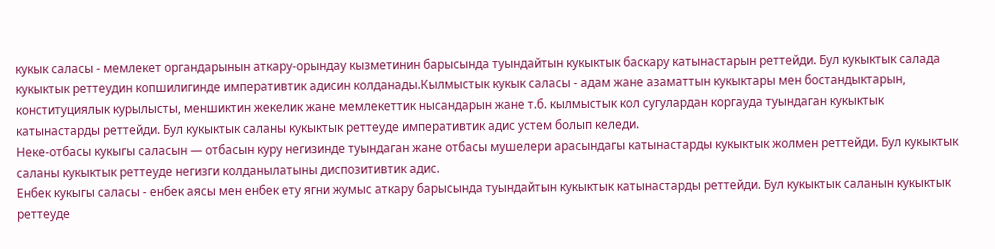кукык саласы - мемлекет органдарынын аткару-орындау кызметинин барысында туындайтын кукыктык баскару катынастарын реттейди. Бул кукыктык салада кукыктык реттеудин копшилигинде императивтик адисин колданады.Кылмыстык кукык саласы - адам жане азаматтын кукыктары мен бостандыктарын, конституциялык курылысты, меншиктин жекелик жане мемлекеттик нысандарын жане т.б. кылмыстык кол сугулардан коргауда туындаган кукыктык катынастарды реттейди. Бул кукыктык саланы кукыктык реттеуде императивтик адис устем болып келеди.
Неке-отбасы кукыгы саласын — отбасын куру негизинде туындаган жане отбасы мушелери арасындагы катынастарды кукыктык жолмен реттейди. Бул кукыктык саланы кукыктык реттеуде негизги колданылатыны диспозитивтик адис.
Енбек кукыгы саласы - енбек аясы мен енбек ету ягни жумыс аткару барысында туындайтын кукыктык катынастарды реттейди. Бул кукыктык саланын кукыктык реттеуде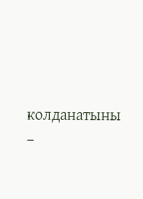колданатыны –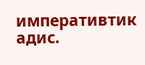императивтик адис.